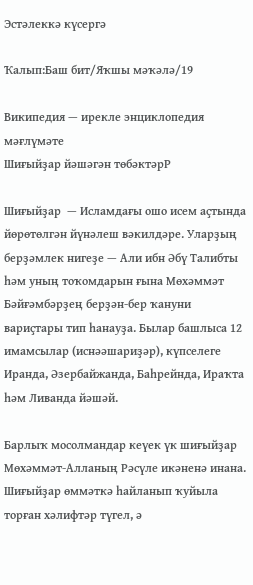Эстәлеккә күсергә

Ҡалып:Баш бит/Яҡшы мәҡәлә/19

Википедия — ирекле энциклопедия мәғлүмәте
Шиғыйҙар йәшәгән төбәктәрР

Шиғыйҙар  — Исламдағы ошо исем аҫтында йөрөтөлгән йүнәлеш вәкилдәре. Уларҙың берҙәмлек нигеҙе — Али ибн Әбү Талибты һәм уның тоҡомдарын ғына Мөхәммәт Бәйғәмбәрҙең берҙән-бер ҡануни вариҫтары тип һанауҙа. Былар башлыса 12 имамсылар (иснәәшариҙәр), күпселеге Иранда, Әзербайжанда, Баһрейнда, Ираҡта һәм Ливанда йәшәй.

Барлыҡ мосолмандар кеүек үк шиғыйҙар Мөхәммәт-Алланың Рәсүле икәненә инана. Шиғыйҙар өммәткә һайланып ҡуйыла торған хәлифтәр түгел, ә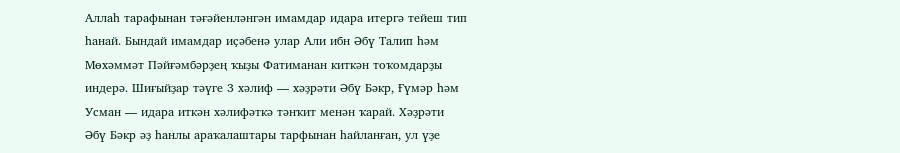Аллаһ тарафынан тәғәйенләнгән имамдар идара итергә тейеш тип һанай. Бындай имамдар иҫәбенә улар Али ибн Әбү Талип һәм Мөхәммәт Пәйғәмбәрҙең ҡыҙы Фатиманан киткән тоҡомдарҙы индерә. Шиғыйҙар тәүге 3 хәлиф — хәҙрәти Әбү Бәкр, Ғүмәр һәм Усман — идара иткән хәлифәткә тәнҡит менән ҡарай. Хәҙрәти Әбү Бәкр әҙ һанлы араҡалаштары тарфынан һайланған, ул үҙе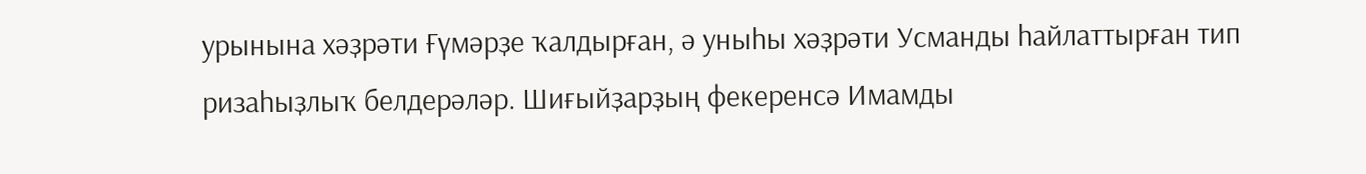урынына хәҙрәти Ғүмәрҙе ҡалдырған, ә уныһы хәҙрәти Усманды һайлаттырған тип ризаһыҙлыҡ белдерәләр. Шиғыйҙарҙың фекеренсә Имамды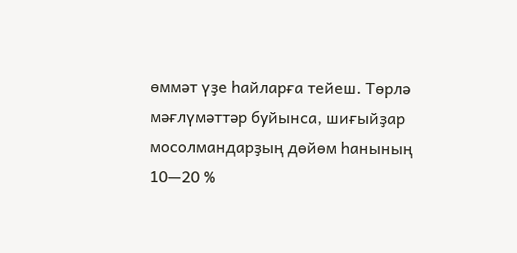өммәт үҙе һайларға тейеш. Төрлә мәғлүмәттәр буйынса, шиғыйҙар мосолмандарҙың дөйөм һанының 10—20 %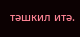тәшкил итә.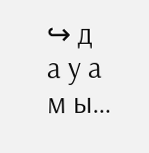↪ д а у а м ы…